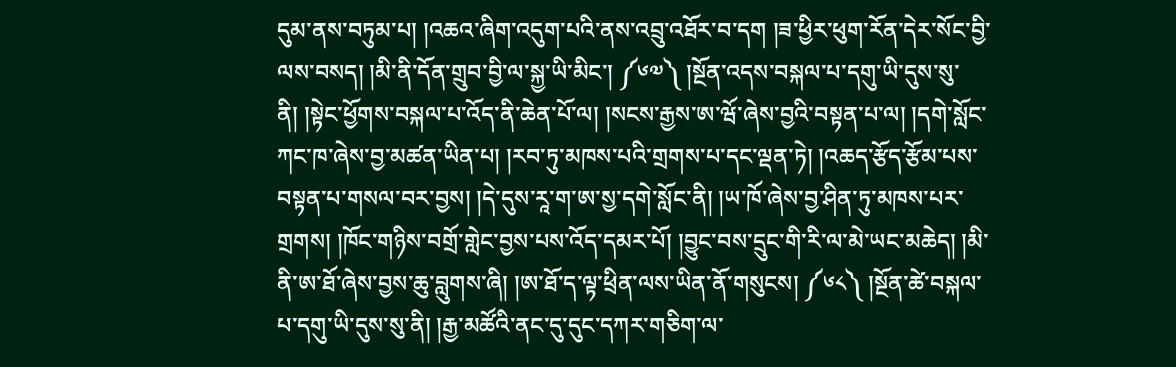དུམ་ནས་བཏུམ་པ། །འཆའ་ཞིག་འདུག་པའི་ནས་འབྲུ་འཐོར་བ་དག །ཟ་ཕྱིར་ཕུག་རོན་དེར་སོང་བྱི་ལས་བསད། །མི་ནི་དོན་གྲུབ་བྱི་ལ་སྐྱ་ཡི་མིང་། ༼༦༧༽ །སྔོན་འདས་བསྐལ་པ་དགུ་ཡི་དུས་སུ་ནི། །སྟེང་ཕྱོགས་བསྐལ་པ་འོད་ནི་ཆེན་པོ་ལ། །སངས་རྒྱས་ཨ་ཝོ་ཞེས་བྱའི་བསྟན་པ་ལ། །དགེ་སློང་ཀང་ཁ་ཞེས་བྱ་མཚན་ཡིན་པ། །རབ་ཏུ་མཁས་པའི་གྲགས་པ་དང་ལྡན་ཏེ། །འཆད་རྩོད་རྩོམ་པས་བསྟན་པ་གསལ་བར་བྱས། །དེ་དུས་རཱ་ག་ཨ་སྱ་དགེ་སློང་ནི། །ཡ་ཁོ་ཞེས་བྱ་ཤིན་ཏུ་མཁས་པར་གྲགས། །ཁོང་གཉིས་བགྲོ་གླེང་བྱས་པས་འོད་དམར་པོ། །བྱུང་བས་དྲུང་གི་རི་ལ་མེ་ཡང་མཆེད། །མི་ནི་ཨ་ཐོ་ཞེས་བྱས་ཆུ་བླུགས་ཞི། །ཨ་ཐོ་ད་ལྟ་ཕྲིན་ལས་ཡིན་ནོ་གསུངས། ༼༦༨༽ །སྔོན་ཚེ་བསྐལ་པ་དགུ་ཡི་དུས་སུ་ནི། །རྒྱ་མཚོའི་ནང་དུ་དུང་དཀར་གཅིག་ལ་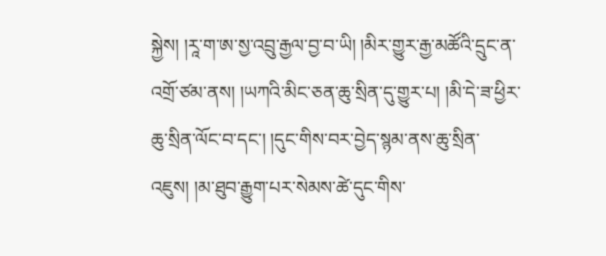སྐྱེས། །རཱ་ག་ཨ་སྱ་འབྲུ་རྒྱལ་བྱ་བ་ཡི། །མིར་གྱུར་རྒྱ་མཚོའི་དྲུང་ན་འགྲོ་ཙམ་ནས། །ཡཀའི་མིང་ཅན་ཆུ་སྲིན་དུ་གྱུར་པ། །མི་དེ་ཟ་ཕྱིར་ཆུ་སྲིན་ལོང་བ་དང་། །དུང་གིས་བར་བྱེད་སྙམ་ནས་ཆུ་སྲིན་འཇུས། །མ་ཐུབ་རྒྱུག་པར་སེམས་ཚེ་དུང་གིས་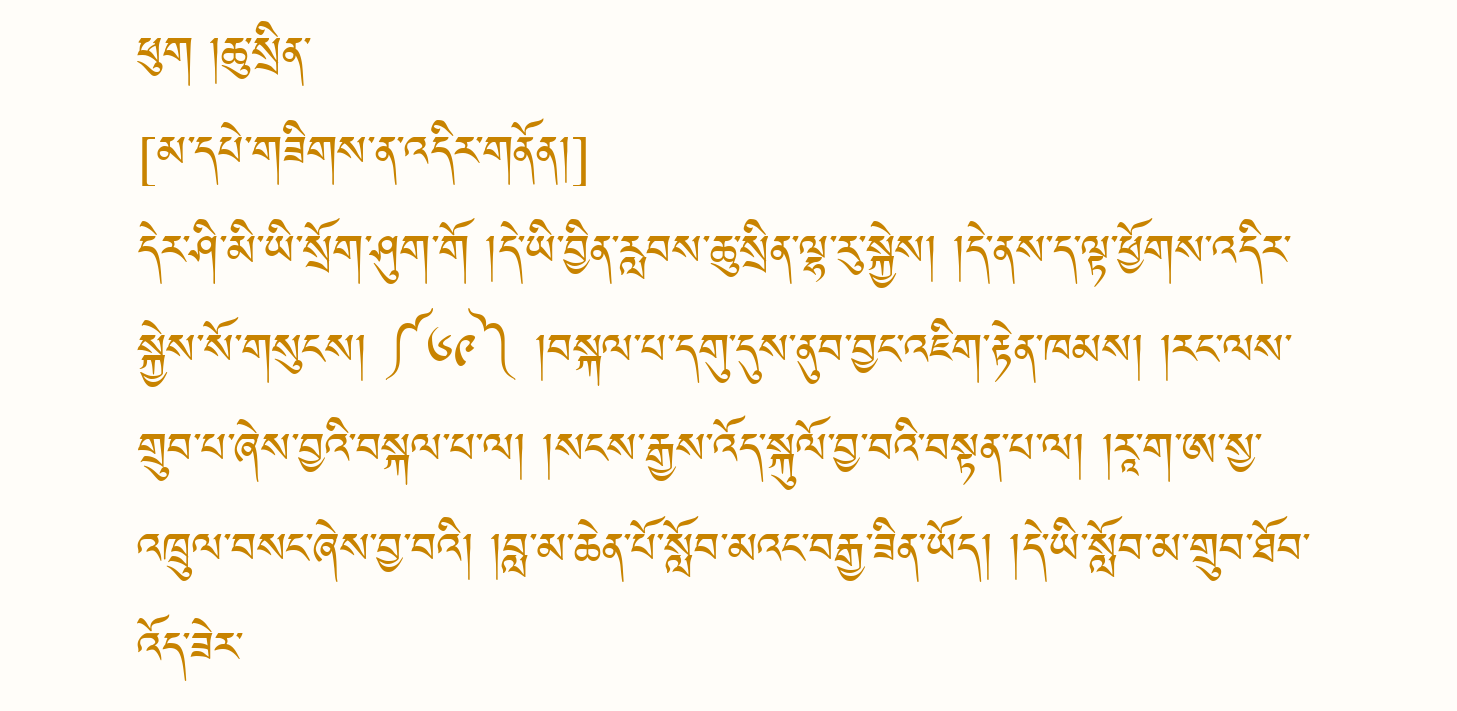ཕུག །ཆུ་སྲིན་
[མ་དཔེ་གཟིགས་ན་འདིར་གནོན།]
དེར་ཤི་མི་ཡི་སྲོག་ཤུག་གོ །དེ་ཡི་བྱིན་རླབས་ཆུ་སྲིན་ལྷ་རུ་སྐྱེས། །དེ་ནས་ད་ལྟ་ཕྱོགས་འདིར་སྐྱེས་སོ་གསུངས། ༼༦༩༽ །བསྐལ་པ་དགུ་དུས་ནུབ་བྱང་འཇིག་རྟེན་ཁམས། །རང་ལས་གྲུབ་པ་ཞེས་བྱའི་བསྐལ་པ་ལ། །སངས་རྒྱས་འོད་སྐུལོ་བྱ་བའི་བསྟན་པ་ལ། །རཱ་ག་ཨ་སྱ་འཁྲུལ་བསང་ཞེས་བྱ་བའི། །བླ་མ་ཆེན་པོ་སློབ་མའང་བརྒྱ་ཟིན་ཡོད། །དེ་ཡི་སློབ་མ་གྲུབ་ཐོབ་འོད་ཟེར་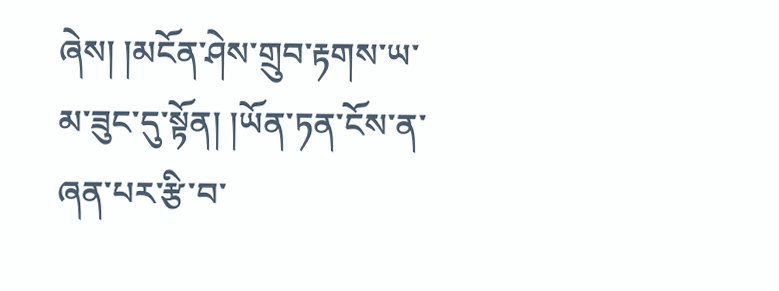ཞེས། །མངོན་ཤེས་གྲུབ་རྟགས་ཡ་མ་ཟུང་དུ་སྟོན། །ཡོན་ཏན་ངོས་ན་ཞན་པར་རྩི་བ་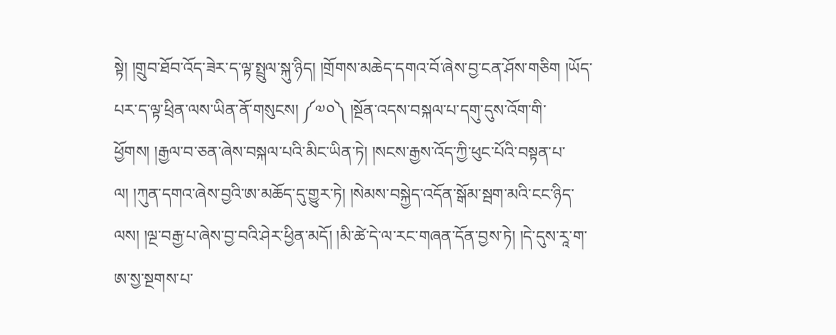སྟེ། །གྲུབ་ཐོབ་འོད་ཟེར་ད་ལྟ་སྤྲུལ་སྐུ་ཉིད། །གྲོགས་མཆེད་དགའ་བོ་ཞེས་བྱ་ངན་ཤོས་གཅིག །ཡོད་པར་ད་ལྟ་ཕྲིན་ལས་ཡིན་ནོ་གསུངས། ༼༧༠༽ །སྔོན་འདས་བསྐལ་པ་དགུ་དུས་འོག་གི་ཕྱོགས། །རྒྱལ་བ་ཅན་ཞེས་བསྐལ་པའི་མིང་ཡིན་ཏེ། །སངས་རྒྱས་འོད་ཀྱི་ཕུང་པོའི་བསྟན་པ་ལ། །ཀུན་དགའ་ཞེས་བྱའི་ཨ་མཆོད་དུ་གྱུར་ཏེ། །སེམས་བསྐྱེད་འདོན་སྒོམ་སྦག་མའི་ངང་ཉིད་ལས། །ལྔ་བརྒྱ་པ་ཞེས་བྱ་བའི་ཤེར་ཕྱིན་མདོ། །མི་ཚེ་དེ་ལ་རང་གཞན་དོན་བྱས་ཏེ། །དེ་དུས་རཱ་ག་ཨ་སྱ་སྔགས་པ་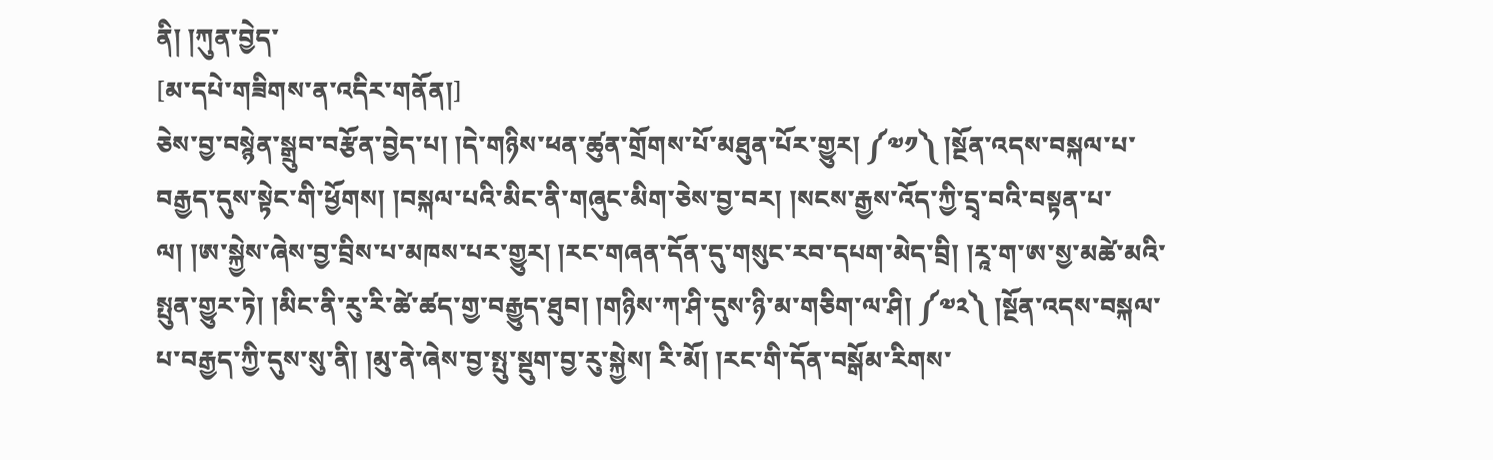ནི། །ཀུན་བྱེད་
[མ་དཔེ་གཟིགས་ན་འདིར་གནོན།]
ཅེས་བྱ་བསྙེན་སྒྲུབ་བརྩོན་བྱེད་པ། །དེ་གཉིས་ཕན་ཚུན་གྲོགས་པོ་མཐུན་པོར་གྱུར། ༼༧༡༽ །སྔོན་འདས་བསྐལ་པ་བརྒྱད་དུས་སྟེང་གི་ཕྱོགས། །བསྐལ་པའི་མིང་ནི་གཞུང་མིག་ཅེས་བྱ་བར། །སངས་རྒྱས་འོད་ཀྱི་དྲྭ་བའི་བསྟན་པ་ལ། །ཨ་སྐྱེས་ཞེས་བྱ་བྲིས་པ་མཁས་པར་གྱུར། །རང་གཞན་དོན་དུ་གསུང་རབ་དཔག་མེད་བྲི། །རཱ་ག་ཨ་སྱ་མཚེ་མའི་སྤུན་གྱུར་ཏེ། །མིང་ནི་རུ་རི་ཚེ་ཚད་གྱ་བརྒྱུད་ཐུབ། །གཉིས་ཀ་ཤི་དུས་ཉི་མ་གཅིག་ལ་ཤི། ༼༧༢༽ །སྔོན་འདས་བསྐལ་པ་བརྒྱད་ཀྱི་དུས་སུ་ནི། །མུ་ནེ་ཞེས་བྱ་སྤུ་སྡུག་བྱ་རུ་སྐྱེས། རི་མོ། །རང་གི་དོན་བསྒོམ་རིགས་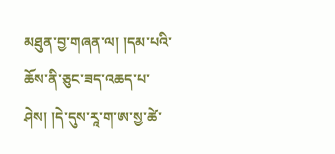མཐུན་བྱ་གཞན་ལ། །དམ་པའི་ཆོས་ནི་ཅུང་ཟད་འཆད་པ་ཤེས། །དེ་དུས་རཱ་ག་ཨ་སྱ་ཚེ་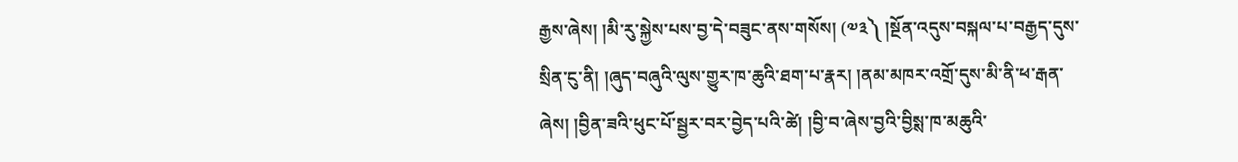རྒྱས་ཞེས། །མི་རུ་སྐྱེས་པས་བྱ་དེ་བཟུང་ནས་གསོས། (༧༣༽ །སྔོན་འདུས་བསྐལ་པ་བརྒྱད་དུས་སྲིན་ངུ་ནི། །ཞུད་བཞུའི་ལུས་གྱུར་ཁ་ཆུའི་ཐག་པ་རྣར། །ནམ་མཁར་འགྲོ་དུས་མི་ནི་ཕ་རྒན་ཞེས། །བྱིན་ཟའི་ཕུང་པོ་སྦྱར་བར་བྱེད་པའི་ཚེ། །བྱི་བ་ཞེས་བྱའི་བྱིསྶ་ཁ་མཆུའི་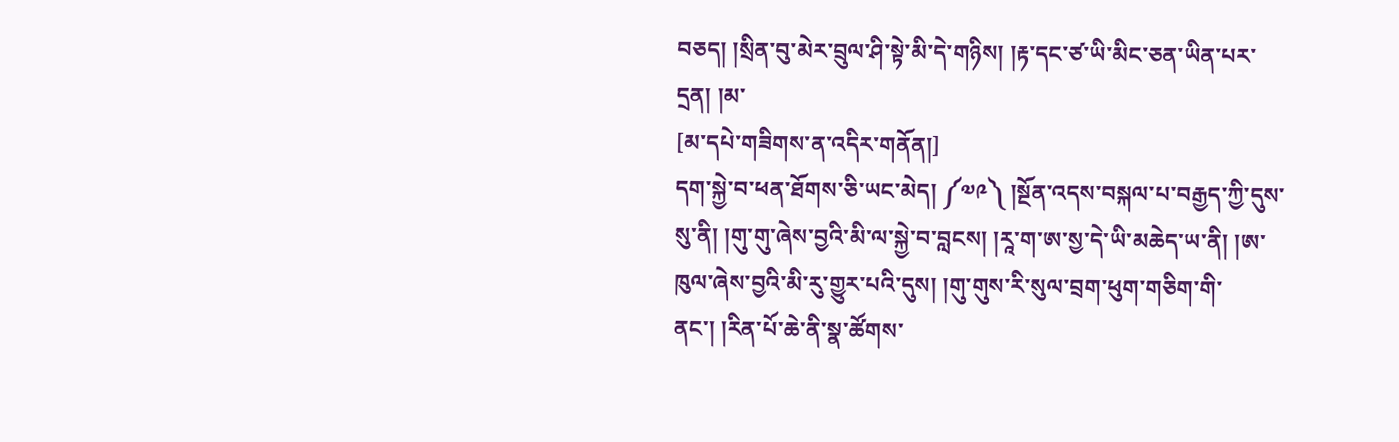བཅད། །སྲིན་བུ་མེར་བྲུལ་ཤི་སྟེ་མི་དེ་གཉིས། །རྟ་དང་ཙ་ཡི་མིང་ཅན་ཡིན་པར་དྲན། །མ་
[མ་དཔེ་གཟིགས་ན་འདིར་གནོན།]
དག་སྐྱེ་བ་ཕན་ཐོགས་ཅི་ཡང་མེད། ༼༧༩༽ །སྔོན་འདས་བསྐལ་པ་བརྒྱད་ཀྱི་དུས་སུ་ནི། །གུ་གུ་ཞེས་བྱའི་མི་ལ་སྐྱེ་བ་བླངས། །རཱ་ག་ཨ་སྱ་དེ་ཡི་མཆེད་ཡ་ནི། །ཨ་ཁུལ་ཞེས་བྱའི་མི་རུ་གྱུར་པའི་དུས། །གུ་གུས་རི་སུལ་བྲག་ཕུག་གཅིག་གི་ནང་། །རིན་པོ་ཆེ་ནི་སྣ་ཚོགས་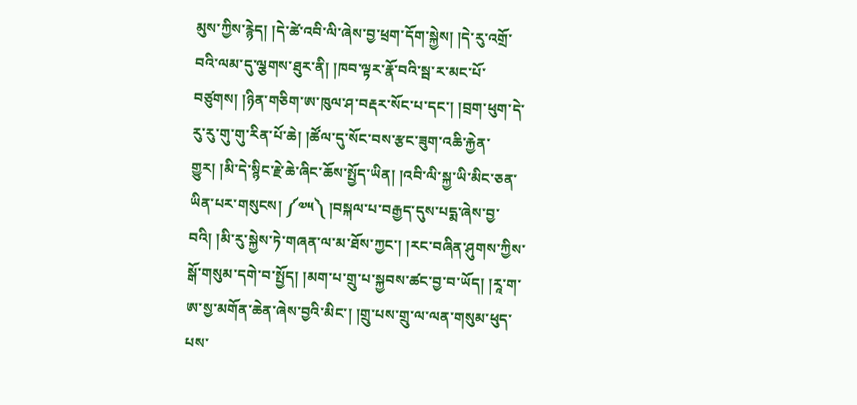མུས་ཀྱིས་རྙེད། །དེ་ཚེ་འབི་ལི་ཞེས་བྱ་ཕྲག་དོག་སྐྱེས། །དེ་རུ་འགྲོ་བའི་ལམ་དུ་ལྕགས་ཐུར་ནི། །ཁབ་ལྟར་རྣོ་བའི་སྦ་ར་མང་པོ་བཙུགས། །ཉིན་གཅིག་ཨ་ཁུལ་ཤ་བརྡར་སོང་པ་དང་། །བྲག་ཕུག་དེ་རུ་རུ་གུ་གུ་རིན་པོ་ཆེ། །ཚོལ་དུ་སོང་བས་རྩང་ཟུག་འཆི་རྐྱེན་གྱུར། །མི་དེ་སྙིང་རྗེ་ཆེ་ཞིང་ཆོས་སྤྱོད་ཡིན། །འབི་ལི་སྐྱ་ཡི་མིང་ཅན་ཡིན་པར་གསུངས། ༼༧༥༽ །བསྐལ་པ་བརྒྱད་དུས་པདྨ་ཞེས་བྱ་བའི། །མི་རུ་སྐྱེས་ཏེ་གཞན་ལ་མ་ཐོས་ཀྱང་། །རང་བཞིན་ཤུགས་ཀྱིས་སྒོ་གསུམ་དགེ་བ་སྤྱོད། །མག་པ་གྲུ་པ་སྐྱབས་ཚང་བྱ་བ་ཡོད། །རཱ་ག་ཨ་སྱ་མགོན་ཆེན་ཞེས་བྱའི་མིང་། །གྲུ་པས་གྲུ་ལ་ལན་གསུམ་ཕུད་པས་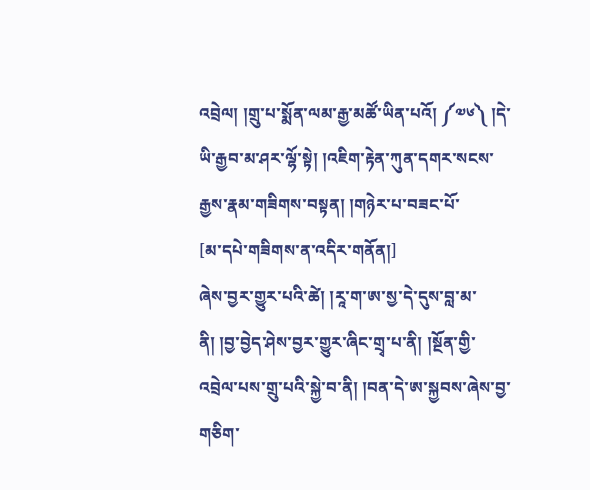འབྲེལ། །གྲུ་པ་སྨོན་ལམ་རྒྱ་མཚོ་ཡིན་པའོ། ༼༧༦༽ །དེ་ཡི་རྒྱབ་མ་ཤར་ལྷོ་སྟེ། །འཇིག་རྟེན་ཀུན་དགར་སངས་རྒྱས་རྣམ་གཟིགས་བསྟན། །གཉེར་པ་བཟང་པོ་
[མ་དཔེ་གཟིགས་ན་འདིར་གནོན།]
ཞེས་བྱར་གྱུར་པའི་ཚེ། །རཱ་ག་ཨ་སྱ་དེ་དུས་བླ་མ་ནི། །བྱ་བྱེད་ཤེས་བྱར་གྱུར་ཞིང་གྲྭ་པ་ནི། །སྔོན་གྱི་འབྲེལ་པས་གྲུ་པའི་སྐྱེ་བ་ནི། །བན་དེ་ཨ་སྐྱབས་ཞེས་བྱ་གཅིག་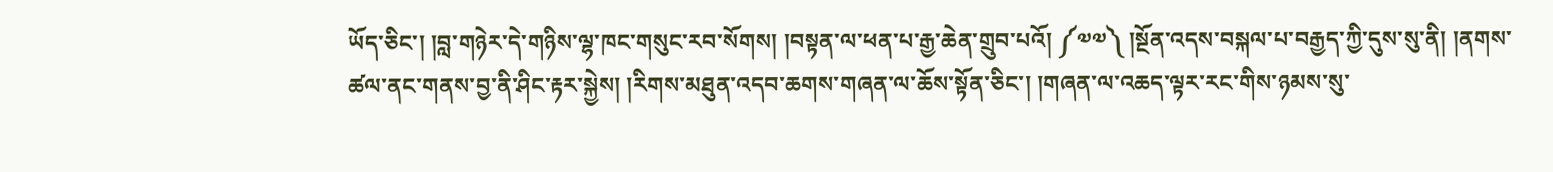ཡོད་ཅིང་། །བླ་གཉེར་དེ་གཉིས་ལྷ་ཁང་གསུང་རབ་སོགས། །བསྟན་ལ་ཕན་པ་རྒྱ་ཆེན་གྲུབ་པའོ། ༼༧༧༽ །སྔོན་འདས་བསྐལ་པ་བརྒྱད་ཀྱི་དུས་སུ་ནི། །ནགས་ཚལ་ནང་གནས་བྱ་ནི་ཤིང་རྟར་སྐྱེས། །རིགས་མཐུན་འདབ་ཆགས་གཞན་ལ་ཆོས་སྟོན་ཅིང་། །གཞན་ལ་འཆད་ལྟར་རང་གིས་ཉམས་སུ་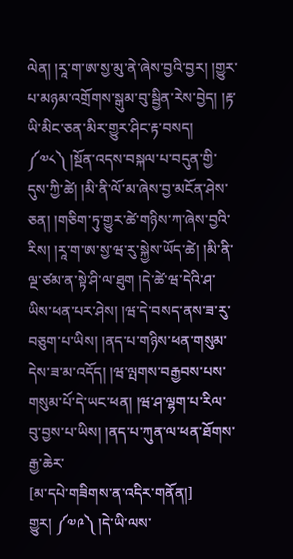ལེན། །རཱ་ག་ཨ་སྱ་མུ་ནེ་ཞེས་བྱའི་བྱར། །གྱུར་པ་མཉམ་འགྲོགས་སྒུམ་བུ་སྦྱིན་རེས་བྱེད། །རྟ་ཡི་མིང་ཅན་མིར་གྱུར་ཤིང་རྟ་བསད། ༼༧༨༽ །སྔོན་འདས་བསྐལ་པ་བདུན་གྱི་དུས་ཀྱི་ཚེ། །མི་ནི་ལོ་མ་ཞེས་བྱ་མངོན་ཤེས་ཅན། །གཅིག་ཏུ་གྱུར་ཚེ་གཉིས་ཀ་ཞེས་བྱའི་རིས། །རཱ་ག་ཨ་སྱ་ཝ་རུ་སྐྱེས་ཡོད་ཚེ། །མི་ནི་ལྔ་ཙམ་ན་སྟེ་ཤི་ལ་ཐུག །དེ་ཚེ་ཝ་དེའི་ཤ་ཡིས་ཕན་པར་ཤེས། །ཝ་དེ་བསད་ནས་ཟ་རུ་བཅུག་པ་ཡིས། །ནད་པ་གཉིས་ཕན་གསུམ་དེས་ཟ་མ་འདོད། །ཝ་ལྤགས་བརྒྱབས་པས་གསུམ་པོ་དེ་ཡང་ཕན། །ཝ་ཤ་ལྷག་པ་རིལ་བུ་བྱས་པ་ཡིས། །ནད་པ་ཀུན་ལ་ཕན་ཐོགས་རྒྱ་ཆེར་
[མ་དཔེ་གཟིགས་ན་འདིར་གནོན།]
གྱུར། ༼༧༩༽ །དེ་ཡི་ལས་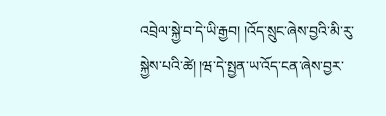འབྲེལ་སྐྱེ་བ་དེ་ཡི་རྒྱབ། །འོད་སྲུང་ཞེས་བྱའི་མི་རུ་སྐྱེས་པའི་ཚེ། །ཝ་དེ་སྤྱན་ཡ་འོད་ངན་ཞེས་བྱར་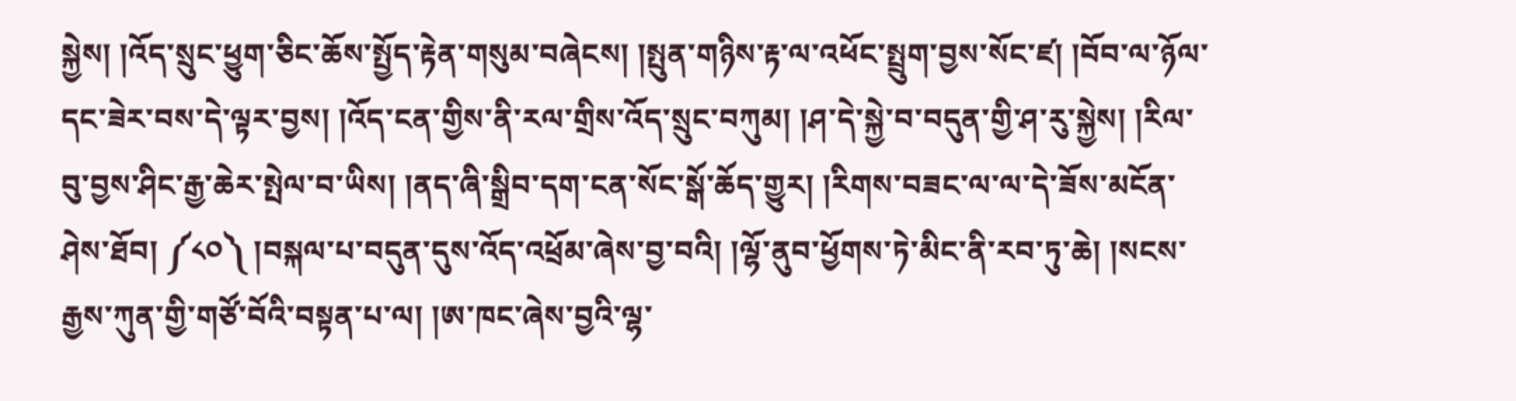སྐྱེས། །འོད་སྲུང་ཕྱུག་ཅིང་ཆོས་སྤྱོད་རྟེན་གསུམ་བཞེངས། །སྤུན་གཉིས་རྟ་ལ་འཕོང་སྤྲུག་བྱས་སོང་ཛ། །བོབ་ལ་ཉོལ་དང་ཟེར་བས་དེ་ལྟར་བྱས། །འོད་ངན་གྱིས་ནི་རལ་གྲིས་འོད་སྲུང་བཀུམ། །ཤ་དེ་སྐྱེ་བ་བདུན་གྱི་ཤ་རུ་སྐྱེས། །རིལ་བུ་བྱས་ཤིང་རྒྱ་ཆེར་སྤེལ་བ་ཡིས། །ནད་ཞི་སྒྲིབ་དག་ངན་སོང་སྒོ་ཆོད་གྱུར། །རིགས་བཟང་ལ་ལ་དེ་ཟོས་མངོན་ཤེས་ཐོབ། ༼༨༠༽ །བསྐལ་པ་བདུན་དུས་འོད་འཕྲོམ་ཞེས་བྱ་བའི། །ལྷོ་ནུབ་ཕྱོགས་ཏེ་མིང་ནི་རབ་ཏུ་ཆེ། །སངས་རྒྱས་ཀུན་གྱི་གཙོ་བོའི་བསྟན་པ་ལ། །ཨ་ཁང་ཞེས་བྱའི་ལྷ་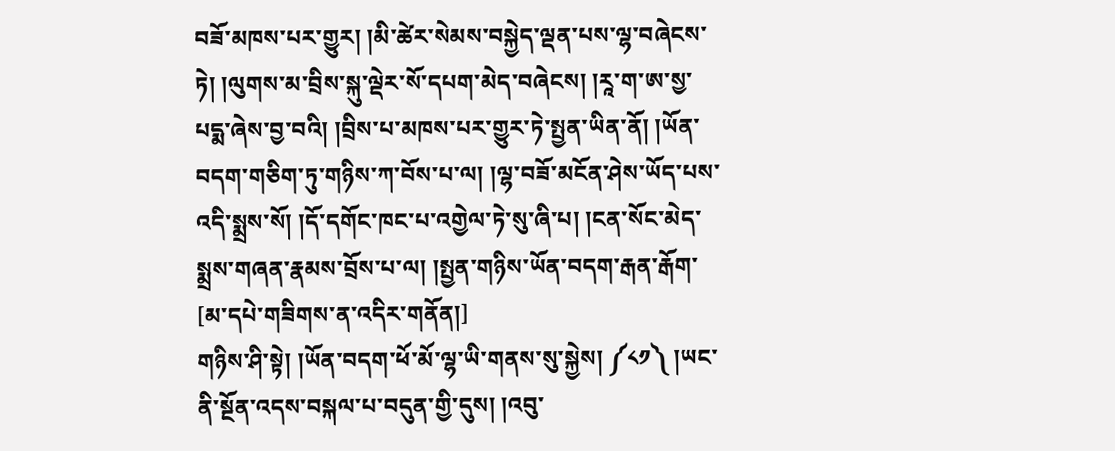བཟོ་མཁས་པར་གྱུར། །མི་ཚེར་སེམས་བསྐྱེད་ལྡན་པས་ལྷ་བཞེངས་ཏེ། །ལུགས་མ་བྲིས་སྐུ་ལྡེར་སོ་དཔག་མེད་བཞེངས། །རཱ་ག་ཨ་སྱ་པདྨ་ཞེས་བྱ་བའི། །བྲིས་པ་མཁས་པར་གྱུར་ཏེ་སྤྱན་ཡིན་ནོ། །ཡོན་བདག་གཅིག་ཏུ་གཉིས་ཀ་བོས་པ་ལ། །ལྷ་བཟོ་མངོན་ཤེས་ཡོད་པས་འདི་སྨྲས་སོ། །དོ་དགོང་ཁང་པ་འགྱེལ་ཏེ་སུ་ཞི་པ། །ངན་སོང་མེད་སྨྲས་གཞན་རྣམས་བྲོས་པ་ལ། །སྤྱན་གཉིས་ཡོན་བདག་རྒན་རྒོག་
[མ་དཔེ་གཟིགས་ན་འདིར་གནོན།]
གཉིས་ཤི་སྟེ། །ཡོན་བདག་ཕོ་མོ་ལྷ་ཡི་གནས་སུ་སྐྱེས། ༼༨༡༽ །ཡང་ནི་སྔོན་འདས་བསྐལ་པ་བདུན་གྱི་དུས། །འབུ་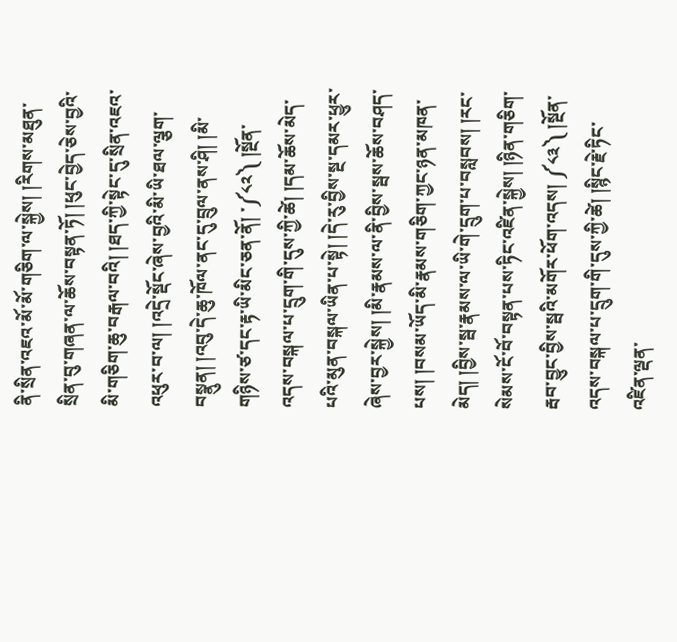ནི་སྲིན་འཇའ་མོ་མོ་གཅིག་ལ་སྐྱེས། །རིགས་མཐུན་སྲིན་བུ་གཞན་ལ་ཆོས་བསྟན་ཏོ། །ཕུང་བྱེད་ཅེས་བྱའི་མི་གཅིག་ཆུ་བརྒལ་བའི། །ཐད་ཀྱི་སྟེང་དུ་སྲིན་འཇའ་འཕུར་བ་ལ། །འདྲེ་སྡོང་ཞེས་བྱའི་མི་ཡི་ཐལ་ལྕག་བསྣུན། །འབུ་དེ་ཆུ་ཁོལ་ནང་དུ་བྲུལ་ནས་ཤི། །མི་གཉིས་ཙ་དང་རྟ་ཡི་མིང་ཅན་ནོ། ་༼༨༢༽ །སྔོན་འདས་བསྐལ་པ་དྲུག་གི་དུས་ཀྱི་ཚེ། །དམ་ཆོས་མེད་པའི་མུན་བསྐལ་ཡིན་པ་སྟེ། །དེ་རུ་བྱིས་སྔ་དམར་ཕྱུར་ཞེས་བྱར་སྐྱེས། །མི་རྣམས་ལ་ནི་བྱིས་སྦས་ཆོས་བཤད་པས། །བསམ་ཡོད་མི་རྣམས་གཅིག་ཀྱང་ཉན་མཁན་མེད། །བྱིས་སྦ་རྣམས་ལ་ཡི་གེ་དྲུག་པ་བསླབས། །རང་སེམས་ངོ་བོ་བསྟན་པས་ཏིང་འཛིན་སྐྱེས། །ཉིན་གཅིག་རྦབ་བྱུང་བྱིས་སྦའི་མགོར་ཕོག་འདས། ༼༨༣༽ །སྔོན་འདས་བསྐལ་པ་དྲུག་གི་དུས་ཀྱི་ཚེ། །སྙིང་རྗེ་ཏིང་འཛིན་ལྡན་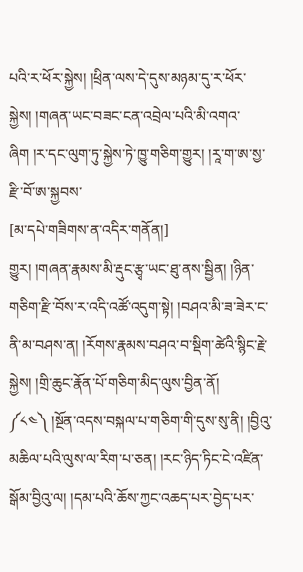པའི་ར་ཕོར་སྐྱེས། །ཕྲིན་ལས་དེ་དུས་མཉམ་དུ་ར་ཕོར་སྐྱེས། །གཞན་ཡང་བཟང་ངན་འབྲེལ་པའི་མི་འགའ་ཞིག །ར་དང་ལུག་ཏུ་སྐྱེས་ཏེ་ཁྱུ་གཅིག་གྱུར། །རཱ་ག་ཨ་སྱ་རྫི་བོ་ཨ་སྐྱབས་
[མ་དཔེ་གཟིགས་ན་འདིར་གནོན།]
གྱུར། །གཞན་རྣམས་མི་རྡུང་རྩྭ་ཡང་ཐུ་ནས་སྦྱིན། །ཉིན་གཅིག་རྫི་བོས་ར་འདི་འཚོ་འདུག་སྟེ། །བཤའ་མི་ཟ་ཟེར་ང་ནི་མ་བཤས་ན། །རོགས་རྣམས་བཤའ་བ་སྡིག་ཚེའི་སྙིང་རྗེ་སྐྱེས། །གྲི་ཆུང་རྣོན་པོ་གཅིག་མིད་ལུས་བྱིན་ནོ། ༼༨༤༽ །སྔོན་འདས་བསྐལ་པ་གཅིག་གི་དུས་སུ་ནི། །བྱིའུ་མཆིལ་པའི་ལུས་ལ་རིག་པ་ཅན། །རང་ཉིད་ཏིང་ངེ་འཛིན་སྒོམ་བྱིའུ་ལ། །དམ་པའི་ཆོས་ཀྱང་འཆད་པར་བྱེད་པར་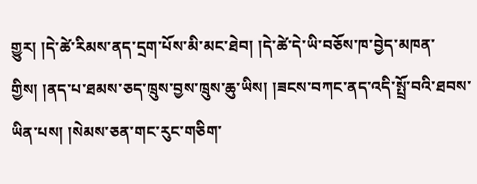གྱུར། །དེ་ཚེ་རིམས་ནད་དྲག་པོས་མི་མང་ཐེབ། །དེ་ཚེ་དེ་ཡི་བཅོས་ཁ་བྱེད་མཁན་གྱིས། །ནད་པ་ཐམས་ཅད་ཁྲུས་བྱས་ཁྲུས་ཆུ་ཡིས། །ཟངས་བཀང་ནད་འདི་སྤྲོ་བའི་ཐབས་ཡིན་པས། །སེམས་ཅན་གང་རུང་གཅིག་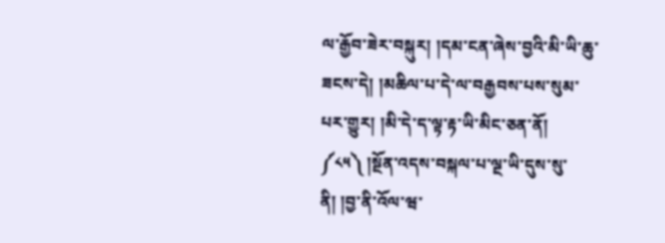ལ་རྒྱོབ་ཟེར་བསྐུར། །དམ་ངན་ཞེས་བྱའི་མི་ཡི་ཆུ་ཟངས་དེ། །མཆིལ་པ་དེ་ལ་བརྒྱབས་པས་སུམ་པར་གྱུར། །མི་དེ་ད་ལྟ་རྟ་ཡི་མིང་ཅན་ནོ། ༼༨༥༽ །སྔོན་འདས་བསྐལ་པ་ལྔ་ཡི་དུས་སུ་ནི། །བྱ་ནི་འོལ་ཝ་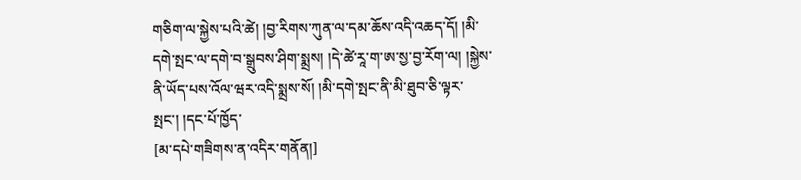གཅིག་ལ་སྐྱེས་པའི་ཚེ། །བྱ་རིགས་ཀུན་ལ་དམ་ཆོས་འདི་འཆད་དོ། །མི་དགེ་སྤང་ལ་དགེ་བ་སྒྲུབས་ཤིག་སྨྲས། །དེ་ཚེ་རཱ་ག་ཨ་སྱ་བྱ་རོག་ལ། །སྐྱེས་ནི་ཡོད་པས་འོལ་ཝར་འདི་སྨྲས་སོ། །མི་དགེ་སྤང་ནི་མི་ཐུབ་ཅི་ལྟར་སྤང་། །དང་པོ་ཁྱོད་
[མ་དཔེ་གཟིགས་ན་འདིར་གནོན།]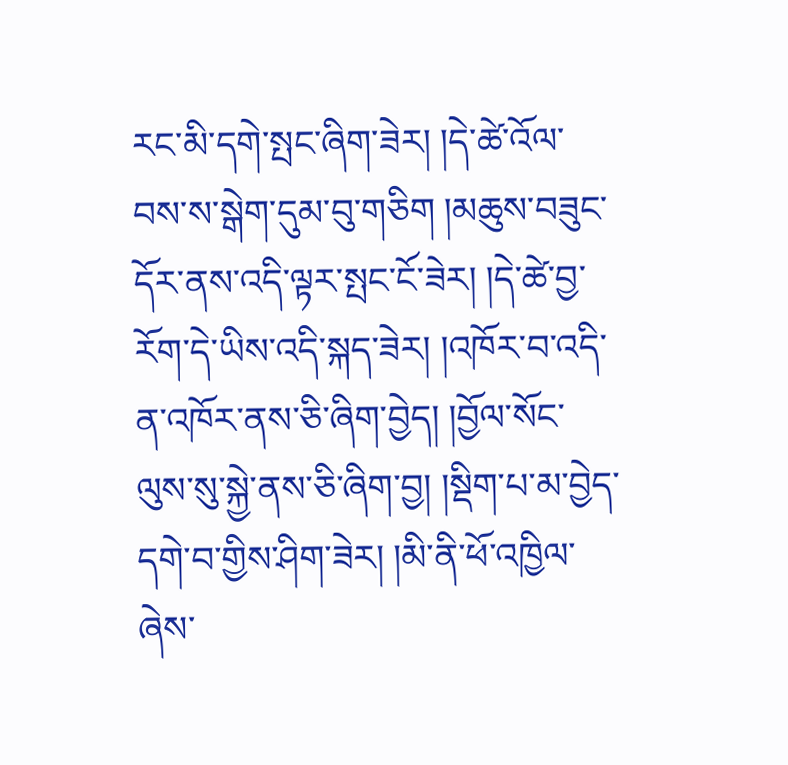རང་མི་དགེ་སྤང་ཞིག་ཟེར། །དེ་ཚེ་འོལ་བས་ས་སྒེག་དུམ་བུ་གཅིག །མཆུས་བཟུང་དོར་ནས་འདི་ལྟར་སྤང་ངོ་ཟེར། །དེ་ཚེ་བྱ་རོག་དེ་ཡིས་འདི་སྐད་ཟེར། །འཁོར་བ་འདི་ན་འཁོར་ནས་ཅི་ཞིག་བྱེད། །བྱོལ་སོང་ལུས་སུ་སྐྱེ་ནས་ཅི་ཞིག་བྱ། །སྡིག་པ་མ་བྱེད་དགེ་བ་གྱིས་ཤིག་ཟེར། །མི་ནི་ཕོ་འཁྱིལ་ཞེས་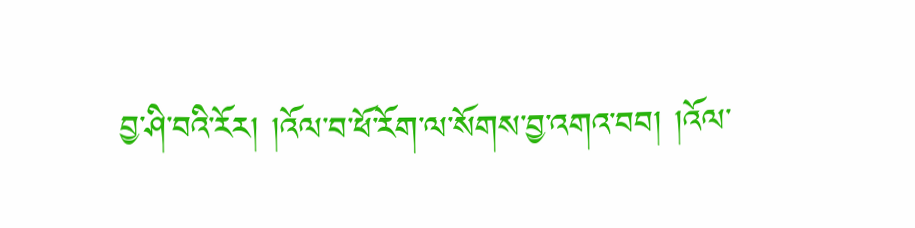བྱ་ཤི་བའི་རོར། །འོལ་བ་ཕོ་རོག་ལ་སོགས་བྱ་འགའ་བབ། །འོལ་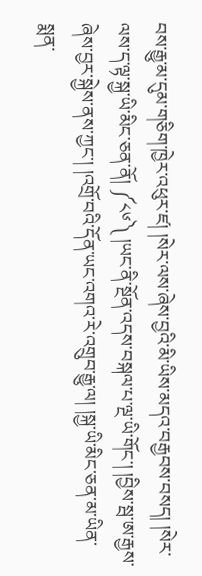བས་རྒྱུ་མ་དུམ་གཅིག་ཁྱེར་འཕུར་ཛ། །སེར་ལས་ཞེས་བྱའི་མི་ཡིས་མདའ་བརྒྱབས་བསད། །སེར་ལས་ད་ལྟ་སྐྱ་ཡི་མིང་ཅན་ནོ། ༼༨༦༽ །ཡང་ནི་སྔོན་འདས་བསྐལ་པ་ལྔ་ཡི་གོང་། །བྱིས་སྦ་ཨ་རྒྱས་ཞེས་བྱར་སྐྱེས་ནས་ཀྱང་། །འགྲོ་བའི་དོན་ཡང་འགའ་རེ་འགྲུབ་རྒྱུ་ལ། །སྐྱ་ཡི་མིང་ཅན་མ་ཡིན་སྨན་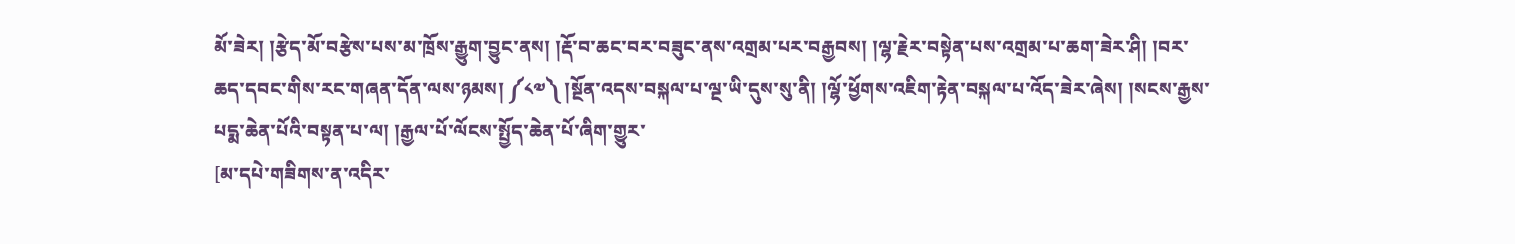མོ་ཟེར། །རྩེད་མོ་བརྩེས་པས་མ་ཁྲོས་རྒྱུག་བྱུང་ནས། །རྡོ་བ་ཆང་བར་བཟུང་ནས་འགྲམ་པར་བརྒྱབས། །ལྷ་རྗེར་བསྟེན་པས་འགྲམ་པ་ཆག་ཟེར་ཤི། །བར་ཆད་དབང་གིས་རང་གཞན་དོན་ལས་ཉམས། ༼༨༧༽ །སྔོན་འདས་བསྐལ་པ་ལྔ་ཡི་དུས་སུ་ནི། །ལྷོ་ཕྱོགས་འཇིག་རྟེན་བསྐལ་པ་འོད་ཟེར་ཞེས། །སངས་རྒྱས་པདྨ་ཆེན་པོའི་བསྟན་པ་ལ། །རྒྱལ་པོ་ལོངས་སྤྱོད་ཆེན་པོ་ཞིག་གྱུར་
[མ་དཔེ་གཟིགས་ན་འདིར་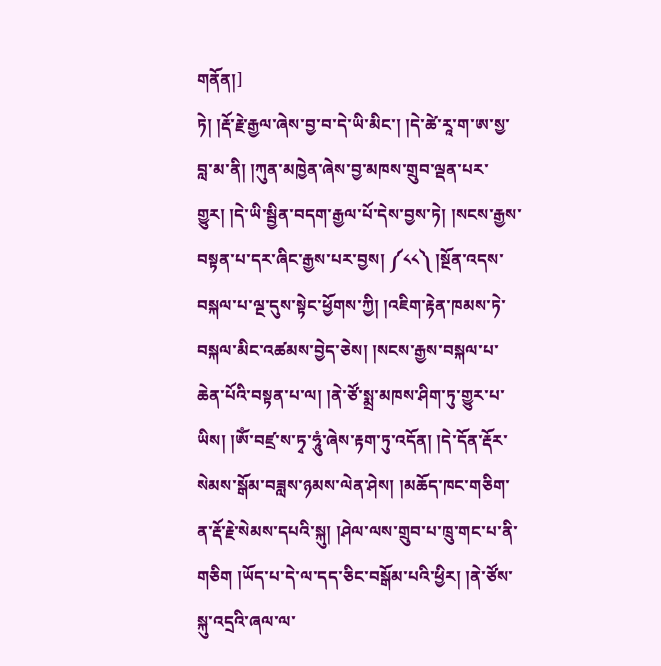གནོན།]
ཏེ། །རྡོ་རྗེ་རྒྱལ་ཞེས་བྱ་བ་དེ་ཡི་མིང་། །དེ་ཚེ་རཱ་ག་ཨ་སྱ་བླ་མ་ནི། །ཀུན་མཁྱེན་ཞེས་བྱ་མཁས་གྲུབ་ལྡན་པར་གྱུར། །དེ་ཡི་སྦྱིན་བདག་རྒྱལ་པོ་དེས་བྱས་ཏེ། །སངས་རྒྱས་བསྟན་པ་དར་ཞིང་རྒྱས་པར་བྱས། ༼༨༨༽ །སྔོན་འདས་བསྐལ་པ་ལྔ་དུས་སྟེང་ཕྱོགས་ཀྱི། །འཇིག་རྟེན་ཁམས་ཏེ་བསྐལ་མིང་འཚམས་བྱེད་ཅེས། །སངས་རྒྱས་བསྐལ་པ་ཆེན་པོའི་བསྟན་པ་ལ། །ནེ་ཙོ་སྨྲ་མཁས་ཤིག་ཏུ་གྱུར་པ་ཡིས། །ༀ་བཛྲ་ས་ཏྭ་ཧཱུཾ་ཞེས་རྟག་ཏུ་འདོན། །དེ་དོན་རྡོར་སེམས་སྒོམ་བཟླས་ཉམས་ལེན་ཤེས། །མཆོད་ཁང་གཅིག་ན་རྡོ་རྗེ་སེམས་དཔའི་སྐུ། །ཤེལ་ལས་གྲུབ་པ་ཁྲུ་གང་པ་ནི་གཅིག །ཡོད་པ་དེ་ལ་དད་ཅིང་བསྒོམ་པའི་ཕྱིར། །ནེ་ཙོས་སྐུ་འདྲའི་ཞལ་ལ་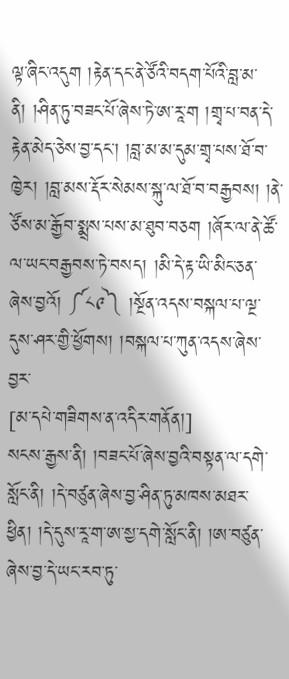ལྟ་ཞིང་འདུག །རྟེན་དང་ནེ་ཙོའི་བདག་པོའི་བླ་མ་ནི། །ཤིན་ཏུ་བཟང་པོ་ཞེས་ཏེ་ཨ་རཱ་ག །གྲྭ་པ་བན་དེ་རྟེན་མེད་ཅེས་བྱ་དང་། །བླ་མ་མ་དུམ་གྲྭ་པས་ཐོ་བ་ཁྱེར། །བླ་མས་རྡོར་སེམས་སྐུ་ལ་ཐོ་བ་བརྒྱབས། །ནེ་ཙོས་མ་རྒྱོབ་སྨྲས་པས་མ་ཐུབ་བཅག །ཞོར་ལ་ནེ་ཚོ་ལ་ཡང་བརྒྱབས་ཏེ་བསད། །མི་དེ་རྟ་ཡི་མིང་ཅན་ཞེས་བྱའོ། ༼༨༩༽ །སྔོན་འདས་བསྐལ་པ་ལྔ་དུས་ཤར་གྱི་ཕྱོགས། །བསྐལ་པ་ཀུན་འདས་ཞེས་བྱར་
[མ་དཔེ་གཟིགས་ན་འདིར་གནོན།]
སངས་རྒྱས་ནི། །བཟང་པོ་ཞེས་བྱའི་བསྟན་ལ་དགེ་སློང་ནི། །དེ་བཙུན་ཞེས་བྱ་ཤིན་ཏུ་མཁས་མཐར་ཕྱིན། །དེ་དུས་རཱ་ག་ཨ་སྱ་དགེ་སློང་ནི། །ཨ་བཙུན་ཞེས་བྱ་དེ་ཡང་རབ་ཏུ་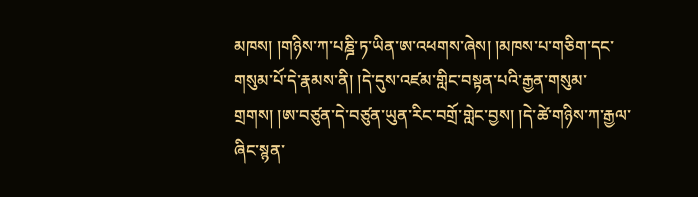མཁས། །གཉིས་ཀ་པཎྜི་ཏ་ཡིན་ཨ་འཕགས་ཞེས། །མཁས་པ་གཅིག་དང་གསུམ་པོ་དེ་རྣམས་ནི། །དེ་དུས་འཛམ་གླིང་བསྟན་པའི་རྒྱན་གསུམ་གྲགས། །ཨ་བཙུན་དེ་བཙུན་ཡུན་རིང་བགྲོ་གླེང་བྱས། །དེ་ཚེ་གཉིས་ཀ་རྒྱལ་ཞིང་སྙན་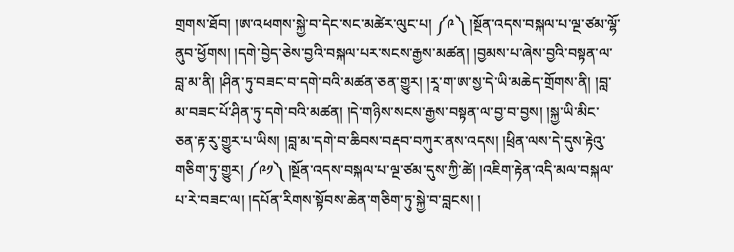གྲགས་ཐོབ། །ཨ་འཕགས་སྐྱེ་བ་དེང་སང་མཚེར་ལུང་པ། ༼༩༽ །སྔོན་འདས་བསྐལ་པ་ལྔ་ཙམ་ལྷོ་ནུབ་ཕྱོགས། །དགེ་བྱེད་ཅེས་བྱའི་བསྐལ་པར་སངས་རྒྱས་མཚན། །བྱམས་པ་ཞེས་བྱའི་བསྟན་ལ་བླ་མ་ནི། །ཤིན་ཏུ་བཟང་བ་དགེ་བའི་མཚན་ཅན་གྱུར། །རཱ་ག་ཨ་སྱ་དེ་ཡི་མཆེད་གྲོགས་ནི། །བླ་མ་བཟང་པོ་ཤིན་ཏུ་དགེ་བའི་མཚན། །དེ་གཉིས་སངས་རྒྱས་བསྟན་ལ་བྱ་བ་བྱས། །སྐྱ་ཡི་མིང་ཅན་རྟ་རུ་གྱུར་པ་ཡིས། །བླ་མ་དགེ་བ་ཆིབས་བརྡབ་བཀུར་ནས་འདས། །ཕྲིན་ལས་དེ་དུས་རྟེའུ་གཅིག་ཏུ་གྱུར། ༼༩༡༽ །སྔོན་འདས་བསྐལ་པ་ལྔ་ཙམ་དུས་ཀྱི་ཚེ། །འཇིག་རྟེན་འདི་མལ་བསྐལ་པ་རེ་བཟང་ལ། །དཔོན་རིགས་སྟོབས་ཆེན་གཅིག་ཏུ་སྐྱེ་བ་བླངས། །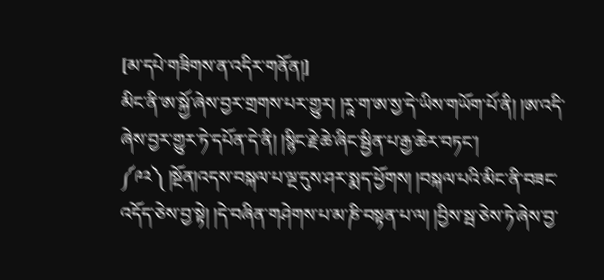[མ་དཔེ་གཟིགས་ན་འདིར་གནོན།]
མིང་ནི་ཨ་སྐྱོ་ཞེས་བྱར་གྲགས་པར་གྱུར། །རཱ་ག་ཨ་སྱ་དེ་ཡིས་གཡོག་པོ་ནི། །ཨ་འདི་ཞེས་བྱར་གྱུར་ཏེ་དཔོན་དེ་ནི། །སྙིང་རྗེ་ཆེ་ཞིང་སྦྱིན་པ་རྒྱ་ཆེར་བཏང་། ༼༩༢༽ །སྔོན།འདས་བསྐལ་པ་ལྔ་དུས་ཤར་སྨད་ཕྱོགས། །བསྐལ་པའི་མིང་ནི་བཟང་འདོད་ཅེས་བྱ་སྟེ། །དེ་བཞིན་གཤེགས་པ་མ་ཎི་བསྟན་པ་ལ། །བྱིས་སྦ་ཅེས་ཏེ་ཞེས་བྱ་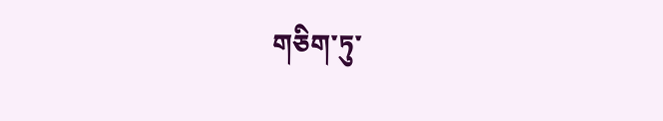གཅིག་ཏུ་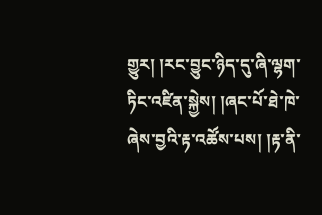གྱུར། །རང་བྱུང་ཉིད་དུ་ཞི་ལྷག་ཏིང་འཛིན་སྐྱེས། །ཞང་པོ་ཐེ་ཁེ་ཞེས་བྱའི་རྟ་འཚོས་པས། །རྟ་ནི་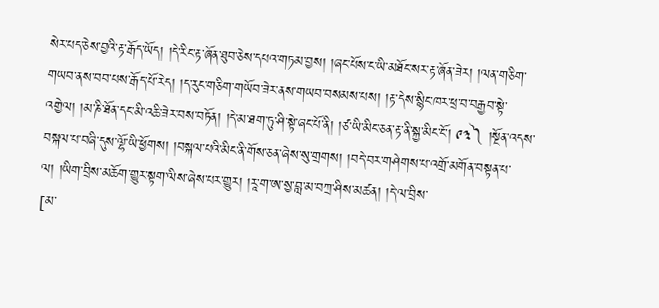སེར་པད་ཅེས་བྱའི་རྟ་རྒོད་ཡོད། །དེ་རིང་རྟ་ཞོན་ཐུབ་ཅེས་དཔའ་གཏམ་བྱས། །ཞང་པོས་ང་ཡི་མཐོང་སར་རྟ་ཞོན་ཟེར། །ལན་གཅིག་གཡབ་ནས་བབ་པས་རྒོད་པོ་རེད། །ད་རུང་གཅིག་གཡོབ་ཟེར་ནས་གཡབ་བསམས་པས། །རྟ་དེས་སྙིང་ཁར་ཕྲ་བ་བརྒྱབ་སྟེ་འགྱེལ། །མ་ཎི་ཐོན་དང་མི་འཆི་ཟེར་བས་བཏོན། །དེ་མ་ཐག་ཏུ་ཤི་སྟེ་ཞང་པོ་ནི། །ཙ་ཡི་མིང་ཅན་རྟ་ནི་སྐྱ་མིང་ངོ་། ༩༣༽ །སྔོན་འདས་བསྐལ་པ་བཞི་དུས་ལྷོ་ཡི་ཕྱོགས། །བསྐལ་པའི་མིང་ནི་གོས་ཅན་ཞེས་སུ་གྲགས། །བདེ་བར་གཤེགས་པ་འགྲོ་མགོན་བསྟན་པ་ལ། །ཡིག་བྲིས་མཆོག་གྱུར་སྟག་ལིས་ཞེས་པར་གྱུར། །རཱ་ག་ཨ་སྱ་བླ་མ་བཀྲ་ཤིས་མཚན། །དེ་ལ་བྲིས་
[མ་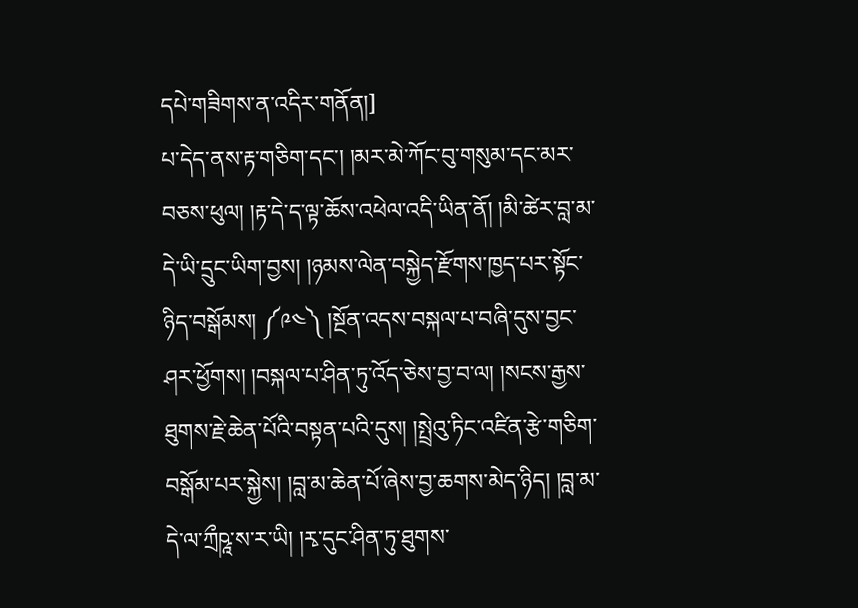དཔེ་གཟིགས་ན་འདིར་གནོན།]
པ་དེད་ནས་རྟ་གཅིག་དང་། །མར་མེ་ཀོང་བུ་གསུམ་དང་མར་བཅས་ཕུལ། །རྟ་དེ་ད་ལྟ་ཆོས་འཕེལ་འདི་ཡིན་ནོ། །མི་ཚེར་བླ་མ་དེ་ཡི་དྲུང་ཡིག་བྱས། །ཉམས་ལེན་བསྐྱེད་རྫོགས་ཁྱད་པར་སྟོང་ཉིད་བསྒོམས། ༼༩༤༽ །སྔོན་འདས་བསྐལ་པ་བཞི་དུས་བྱང་ཤར་ཕྱོགས། །བསྐལ་པ་ཤིན་ཏུ་འོད་ཅེས་བྱ་བ་ལ། །སངས་རྒྱས་ཐུགས་རྗེ་ཆེན་པོའི་བསྟན་པའི་དུས། །སྤྲེའུ་ཏིང་འཛིན་རྩེ་གཅིག་བསྒོམ་པར་སྐྱེས། །བླ་མ་ཆེན་པོ་ཞེས་བྱ་ཆགས་མེད་ཉིད། །བླ་མ་དེ་ལ་ཀྲྀཥཱ་ས་ར་ཡི། །རྭ་དུང་ཤིན་ཏུ་ཐུགས་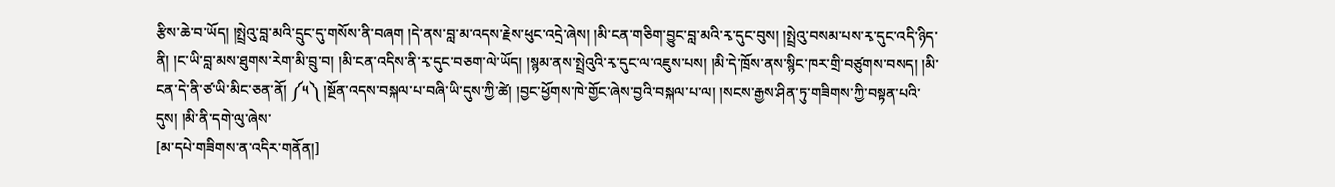རྩིས་ཆེ་བ་ཡོད། །སྤྲེའུ་བླ་མའི་དྲུང་དུ་གསོས་ནི་བཞག །དེ་ནས་བླ་མ་འདས་རྗེས་ཕུང་འདྲེ་ཞེས། །མི་ངན་གཅིག་བྱུང་བླ་མའི་རྭ་དུང་བུས། །སྤྲེའུ་བསམ་པས་རྭ་དུང་འདི་ཉིད་ནི། །ང་ཡི་བླ་མས་ཐུགས་རེག་མི་བྲུ་བ། །མི་ངན་འདིས་ནི་རྭ་དུང་བཅག་ལེ་ཡོད། །སྙམ་ནས་སྤྲེའུའི་རྭ་དུང་ལ་འཇུས་པས། །མི་དེ་ཁྲོས་ནས་སྙིང་ཁར་གྲི་བཙུགས་བསད། །མི་ངན་དེ་ནི་ཙ་ཡི་མིང་ཅན་ནོ། ༼༥༽ །སྔོན་འདས་བསྐལ་པ་བཞི་ཡི་དུས་ཀྱི་ཚེ། །བྱང་ཕྱོགས་ཁེ་གྱོང་ཞེས་བྱའི་བསྐལ་པ་ལ། །སངས་རྒྱས་ཤིན་ཏུ་གཟིགས་ཀྱི་བསྟན་པའི་དུས། །མི་ནི་དགེ་ལུ་ཞེས་
[མ་དཔེ་གཟིགས་ན་འདིར་གནོན།]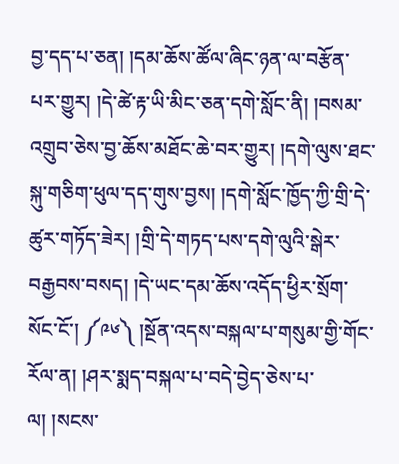བྱ་དད་པ་ཅན། །དམ་ཆོས་ཚོལ་ཞིང་ཉན་ལ་བརྩོན་པར་གྱུར། །དེ་ཚེ་རྟ་ཡི་མིང་ཅན་དགེ་སློང་ནི། །བསམ་འགྲུབ་ཅེས་བྱ་ཆོས་མཐོང་ཆེ་བར་གྱུར། །དགེ་ལུས་ཐང་སྐུ་གཅིག་ཕུལ་དད་གུས་བྱས། །དགེ་སློང་ཁྱོད་ཀྱི་གྲི་དེ་ཚུར་གཏོད་ཟེར། །གྲི་དེ་གཏད་པས་དགེ་ལུའི་སྒེར་བརྒྱབས་བསད། །དེ་ཡང་དམ་ཆོས་འདོད་ཕྱིར་སྲོག་སོང་ངོ་། ༼༩༦༽ །སྔོན་འདས་བསྐལ་པ་གསུམ་གྱི་གོང་རོལ་ན། །ཤར་སྨད་བསྐལ་པ་བདེ་བྱེད་ཅེས་པ་ལ། །སངས་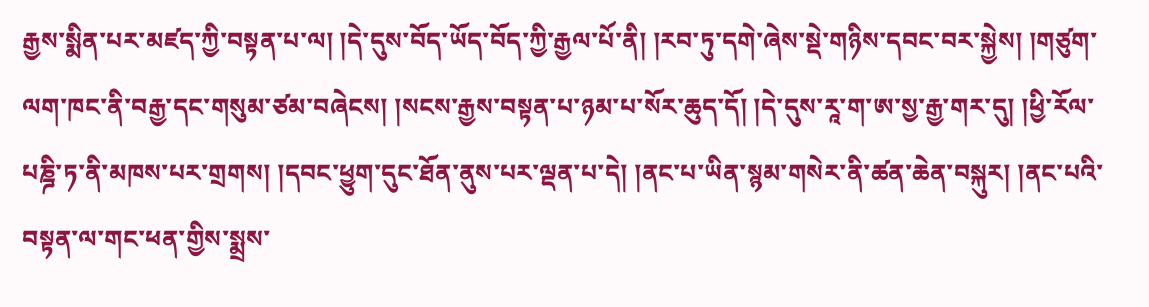རྒྱས་སྨིན་པར་མཛད་ཀྱི་བསྟན་པ་ལ། །དེ་དུས་བོད་ཡོད་བོད་ཀྱི་རྒྱལ་པོ་ནི། །རབ་ཏུ་དགེ་ཞེས་སྡེ་གཉིས་དབང་བར་སྐྱེས། །གཙུག་ལག་ཁང་ནི་བརྒྱ་དང་གསུམ་ཙམ་བཞེངས། །སངས་རྒྱས་བསྟན་པ་ཉམ་པ་སོར་ཆུད་དོ། །དེ་དུས་རཱ་ག་ཨ་སྱ་རྒྱ་གར་དུ། །ཕྱི་རོལ་པཎྜི་ཏ་ནི་མཁས་པར་གྲགས། །དབང་ཕྱུག་དུང་ཐོན་ནུས་པར་ལྡན་པ་དེ། །ནང་པ་ཡིན་སྙམ་གསེར་ནི་ཚན་ཆེན་བསྐུར། །ནང་པའི་བསྟན་ལ་གང་ཕན་གྱིས་སྨྲས་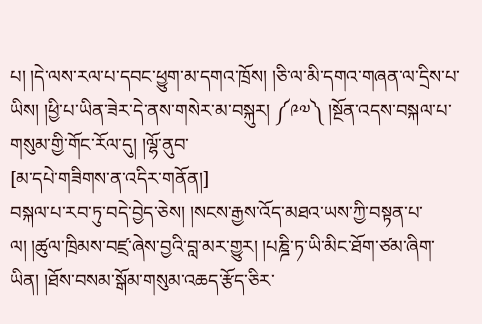པ། །དེ་ལས་རལ་པ་དབང་ཕྱུག་མ་དགའ་ཁྲོས། །ཅི་ལ་མི་དགའ་གཞན་ལ་དྲིས་པ་ཡིས། །ཕྱི་པ་ཡིན་ཟེར་དེ་ནས་གསེར་མ་བསྐུར། ༼༩༧༽ །སྔོན་འདས་བསྐལ་པ་གསུམ་གྱི་གོང་རོལ་དུ། །ལྷོ་ནུབ་
[མ་དཔེ་གཟིགས་ན་འདིར་གནོན།]
བསྐལ་པ་རབ་ཏུ་བདེ་བྱེད་ཅེས། །སངས་རྒྱས་འོད་མཐའ་ཡས་ཀྱི་བསྟན་པ་ལ། །ཚུལ་ཁྲིམས་བཛྲ་ཞེས་བྱའི་བླ་མར་གྱུར། །པཎྜི་ཏ་ཡི་མིང་ཐོག་ཙམ་ཞིག་ཡིན། །ཐོས་བསམ་སྒོམ་གསུམ་འཆད་རྩོད་ཅིར་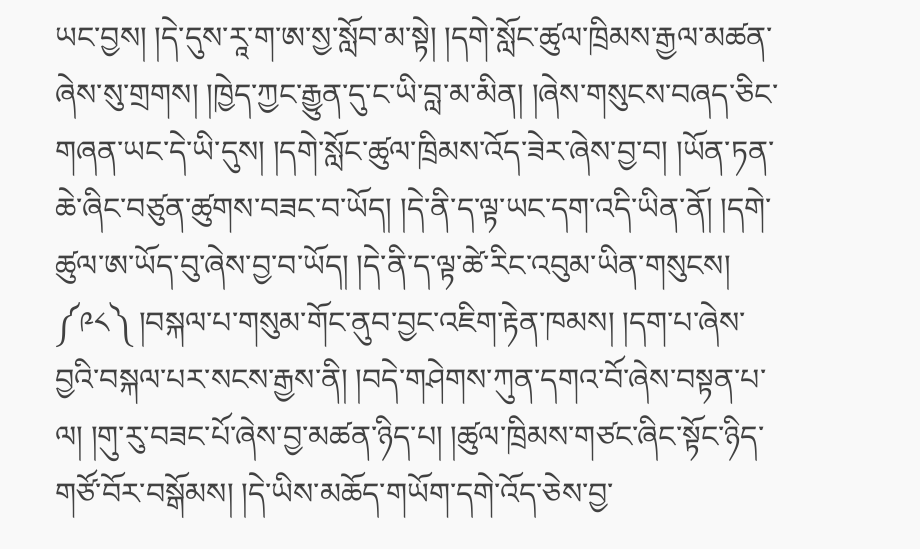ཡང་བྱས། །དེ་དུས་རཱ་ག་ཨ་སྱ་སློབ་མ་སྟེ། །དགེ་སློང་ཚུལ་ཁྲིམས་རྒྱལ་མཚན་ཞེས་སུ་གྲགས། །ཁྱེད་ཀྱང་རྒྱུན་དུ་ང་ཡི་བླ་མ་མིན། །ཞེས་གསུངས་བཞད་ཅིང་གཞན་ཡང་དེ་ཡི་དུས། །དགེ་སློང་ཚུལ་ཁྲིམས་འོད་ཟེར་ཞེས་བྱ་བ། །ཡོན་ཏན་ཆེ་ཞིང་བཙུན་ཚུགས་བཟང་བ་ཡོད། །དེ་ནི་ད་ལྟ་ཡང་དག་འདི་ཡིན་ནོ། །དགེ་ཚུལ་ཨ་ཡོད་བུ་ཞེས་བྱ་བ་ཡོད། །དེ་ནི་ད་ལྟ་ཚེ་རིང་འབུམ་ཡིན་གསུངས། ༼༩༨༽ །བསྐལ་པ་གསུམ་གོང་ནུབ་བྱང་འཇིག་རྟེན་ཁམས། །དག་པ་ཞེས་བྱའི་བསྐལ་པར་སངས་རྒྱས་ནི། །བདེ་གཤེགས་ཀུན་དགའ་བོ་ཞེས་བསྟན་པ་ལ། །གུ་རུ་བཟང་པོ་ཞེས་བྱ་མཚན་ཉིད་པ། །ཚུལ་ཁྲིམས་གཙང་ཞིང་སྟོང་ཉིད་གཙོ་བོར་བསྒོམས། །དེ་ཡིས་མཆོད་གཡོག་དགེ་འོད་ཅེས་བྱ་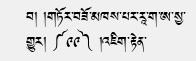བ། །གཏོར་བཟོ་མཁས་པར་རཱ་ག་ཨ་སྱ་གྱུར། ༼༩༩༽ །འཇིག་རྟེན་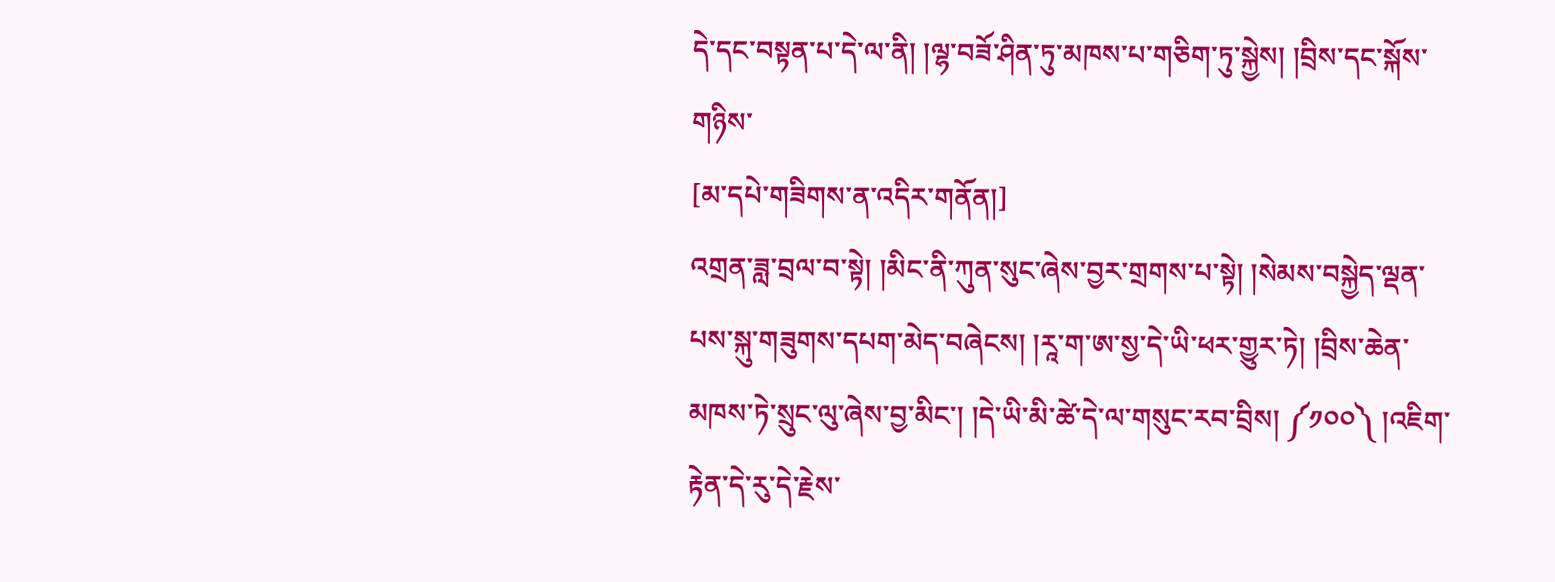དེ་དང་བསྟན་པ་དེ་ལ་ནི། །ལྷ་བཟོ་ཤིན་ཏུ་མཁས་པ་གཅིག་ཏུ་སྐྱེས། །བྲིས་དང་སྐོས་གཉིས་
[མ་དཔེ་གཟིགས་ན་འདིར་གནོན།]
འགྲན་ཟླ་བྲལ་བ་སྟེ། །མིང་ནི་ཀུན་སུང་ཞེས་བྱར་གྲགས་པ་སྟེ། །སེམས་བསྐྱེད་ལྡན་པས་སྐུ་གཟུགས་དཔག་མེད་བཞེངས། །རཱ་ག་ཨ་སྱ་དེ་ཡི་ཕར་གྱུར་ཏེ། །བྲིས་ཆེན་མཁས་ཏེ་སྲུང་ལུ་ཞེས་བྱ་མིང་། །དེ་ཡི་མི་ཚེ་དེ་ལ་གསུང་རབ་བྲིས། ༼༡༠༠༽ །འཇིག་རྟེན་དེ་རུ་དེ་རྗེས་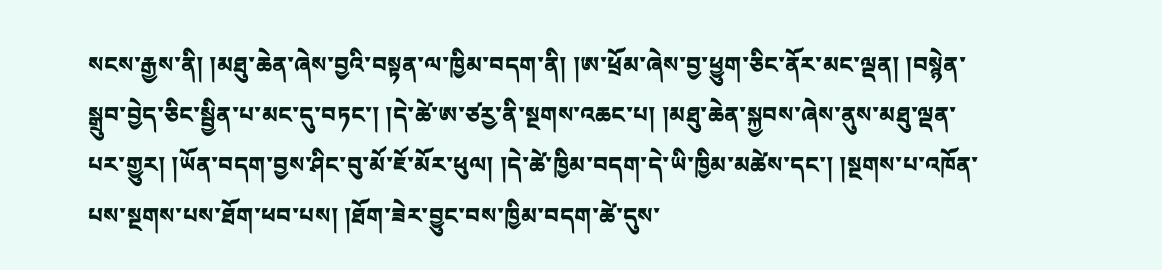སངས་རྒྱས་ནི། །མཐུ་ཆེན་ཞེས་བྱའི་བསྟན་ལ་ཁྱིམ་བདག་ནི། །ཨ་ཕྲོམ་ཞེས་བྱ་ཕྱུག་ཅིང་ནོར་མང་ལྡན། །བསྙེན་སྒྲུབ་བྱེད་ཅིང་སྦྱིན་པ་མང་དུ་བཏང་། །དེ་ཚེ་ཨ་ཙརྱ་ནི་སྔགས་འཆང་པ། །མཐུ་ཆེན་སྐྱབས་ཞེས་ནུས་མཐུ་ལྡན་པར་གྱུར། །ཡོན་བདག་བྱས་ཤིང་བུ་མོ་ཇོ་མོར་ཕུལ། །དེ་ཚེ་ཁྱིམ་བདག་དེ་ཡི་ཁྱིམ་མཚེས་དང་། །སྔགས་པ་འཁོན་པས་སྔགས་པས་ཐོག་ཕབ་པས། །ཐོག་ཟེར་བྱུང་བས་ཁྱིམ་བདག་ཚེ་དུས་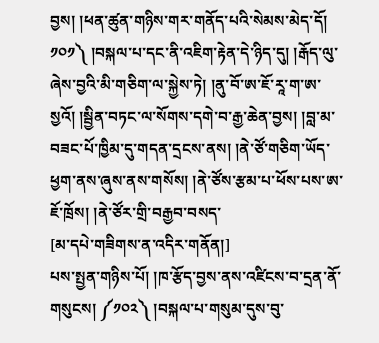བྱས། །ཕན་ཚུན་གཉིས་གར་གནོད་པའི་སེམས་མེད་དོ། ༡༠༡༽ །བསྐལ་པ་དང་ནི་འཇིག་རྟེན་དེ་ཉིད་དུ། །རྒོད་ལུ་ཞེས་བྱའི་མི་གཅིག་ལ་སྐྱེས་ཏེ། །ནུ་བོ་ཨ་ཇོ་རཱ་ག་ཨ་སྱའོ། །སྦྱིན་བཏང་ལ་སོགས་དགེ་བ་རྒྱ་ཆེན་བྱས། །བླ་མ་བཟང་པོ་ཁྱིམ་དུ་གདན་དྲངས་ནས། །ནེ་ཙོ་གཅིག་ཡོད་ཕྱག་ནས་ཞུས་ནས་གསོས། །ནེ་ཙོས་རྩམ་པ་ཕོས་པས་ཨ་ཇོ་ཁྲོས། །ནེ་ཙོར་གྲི་བརྒྱབ་བསད་
[མ་དཔེ་གཟིགས་ན་འདིར་གནོན།]
པས་སྤྱན་གཉིས་པོ། །ཁ་རྩོད་བྱས་ནས་འཛིངས་བ་དྲན་ནོ་གསུངས། ༼༡༠༢༽ །བསྐལ་པ་གསུམ་དུས་བུ་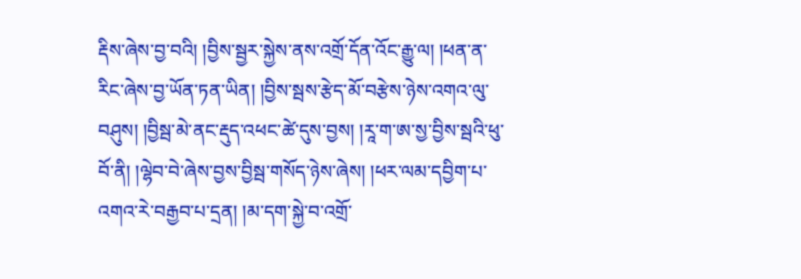རྡིས་ཞེས་བྱ་བའི། །བྱིས་སྦྱར་སྐྱེས་ནས་འགྲོ་དོན་འོང་རྒྱུ་ལ། །ཕན་ན་རིང་ཞེས་བྱ་ཡོན་ཏན་ཡིན། །བྱིས་སྦས་རྩེད་མོ་བརྩེས་ཉེས་འགའ་ལུ་བཤུས། །བྱིསྦ་མེ་ནང་རྡུད་འཕང་ཚེ་དུས་བྱས། །རཱ་ག་ཨ་སྱ་བྱིས་སྦའི་ཕུ་བོ་ནི། །ལྷེབ་བེ་ཞེས་བྱས་བྱིསྦ་གསོད་ཉེས་ཞེས། །ཕར་ལམ་དབྱིག་པ་འགའ་རེ་བརྒྱབ་པ་དྲན། །མ་དག་སྐྱེ་བ་འགྲོ་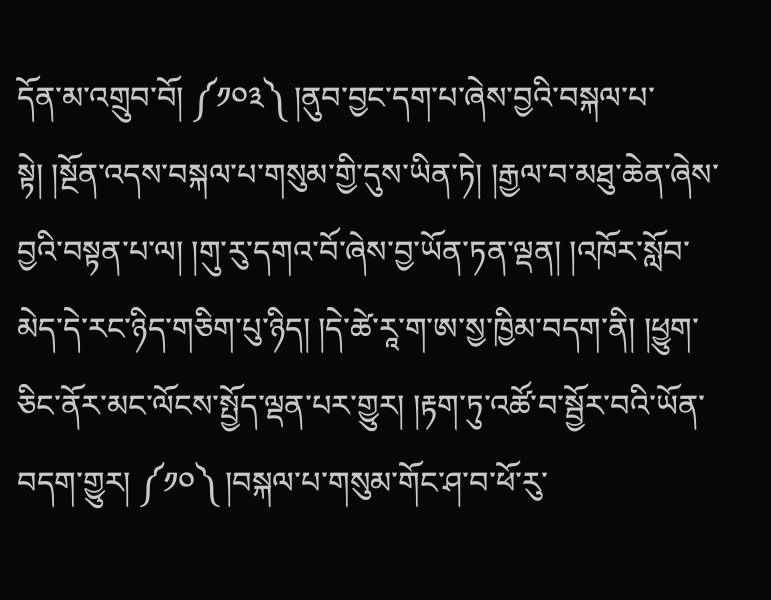དོན་མ་འགྲུབ་བོ། ༼༡༠༣༽ །ནུབ་བྱང་དག་པ་ཞེས་བྱའི་བསྐལ་པ་སྟེ། །སྔོན་འདས་བསྐལ་པ་གསུམ་གྱི་དུས་ཡིན་ཏེ། །རྒྱལ་བ་མཐུ་ཆེན་ཞེས་བྱའི་བསྟན་པ་ལ། །གུ་རུ་དགའ་བོ་ཞེས་བྱ་ཡོན་ཏན་ལྡན། །འཁོར་སློབ་མེད་དེ་རང་ཉིད་གཅིག་པུ་ཉིད། །དེ་ཚེ་རཱ་ག་ཨ་སྱ་ཁྱིམ་བདག་ནི། །ཕྱུག་ཅིང་ནོར་མང་ལོངས་སྤྱོད་ལྡན་པར་གྱུར། །རྟག་ཏུ་འཚོ་བ་སྦྱོར་བའི་ཡོན་བདག་གྱུར། ༼༡༠༽ །བསྐལ་པ་གསུམ་གོང་ཤ་བ་ཕོ་རུ་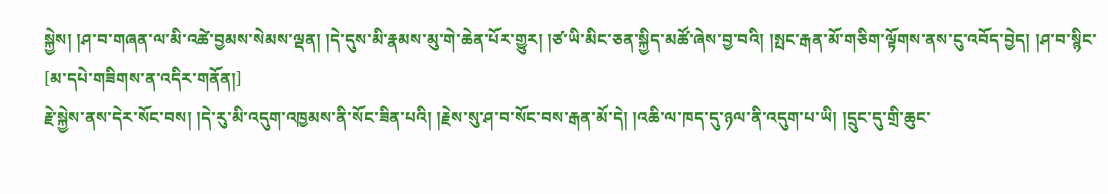སྐྱེས། །ཤ་བ་གཞན་ལ་མི་འཚེ་བྱམས་སེམས་ལྡན། །དེ་དུས་མི་རྣམས་མུ་གེ་ཆེན་པོར་གྱུར། །ཙ་ཡི་མིང་ཅན་སྐྱིད་མཚོ་ཞེས་བྱ་བའི། །སྤང་རྒན་མོ་གཅིག་ལྟོགས་ནས་ངུ་འབོད་བྱེད། །ཤ་བ་སྙིང་
[མ་དཔེ་གཟིགས་ན་འདིར་གནོན།]
རྗེ་སྐྱེས་ནས་དེར་སོང་བས། །དེ་རུ་མི་འདུག་འཁྱམས་ནི་སོང་ཟིན་པའི། །རྗེས་སུ་ཤ་བ་སོང་བས་རྒན་མོ་དེ། །འཆི་ལ་ཁད་དུ་ཉལ་ནི་འདུག་པ་ཡི། །དྲུང་དུ་གྲི་ཆུང་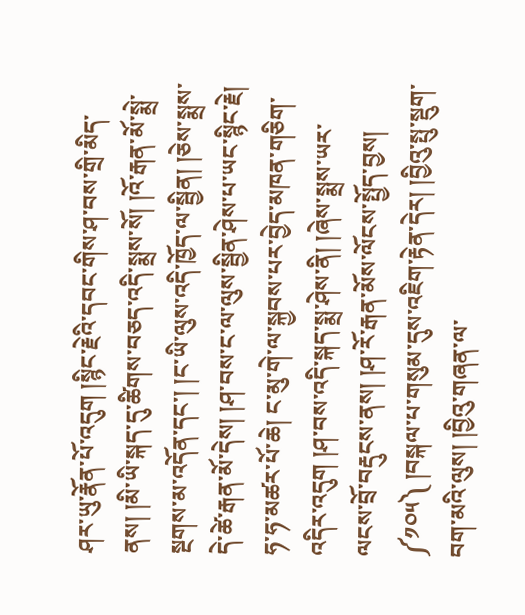ཤར་ཡུ་རྣོན་པོ་འདུག །སྙིང་རྗེའི་དབང་གིས་ཤ་བས་གྲི་མིད་ནས། །མི་ཡི་སྐད་དུ་ཚིགས་བཅད་འདི་སྨྲས་སོ། །འོ་རྒན་མོ་སྨྲེ་སྔགས་མ་འདོན་དང་། །ང་ཡི་ལུས་འདི་ཁྱོད་ལ་སྦྱིན། །ཅེས་སྨྲས་དེ་ཚེ་རྒན་མོ་དེས། །ཤ་བས་ང་ལ་ལུས་སྦྱིན་ཤེས་པ་ཡང་སྙིང་རྗེ། ཧ་ཧ་མཚར་པོ་ཆེ། ང་མུ་གེ་ལ་སྐྱབས་པར་བྱེད་མཁན་གཅིག་འདིར་འདུག །ཤ་བས་འདི་སྐད་སྨྲ་ཤེས་ནི། །ཞེས་སྨྲས་ཡར་ལངས་བྲོ་བརྡུངས་ནས། །ཤ་རོ་རྒན་མོས་ལོངས་སྤྱོད་བྱས། ༼༡༠༥༽ །བསྐལ་པ་གསུམ་དུས་འཇིག་རྟེན་དེར། །བྱིའུ་སྤུ་སྡུག་བག་མའི་ལུས། །བྱིའུ་གཞན་ལ་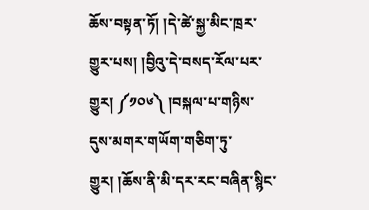ཆོས་བསྟན་ཏོ། །དེ་ཚེ་སྐྱ་མིང་ཁྲར་གྱུར་པས། །བྱིའུ་དེ་བསད་རོལ་པར་གྱུར། ༼༡༠༦༽ །བསྐལ་པ་གཉིས་དུས་མགར་གཡོག་གཅིག་ཏུ་གྱུར། །ཆོས་ནི་མི་དར་རང་བཞིན་སྙིང་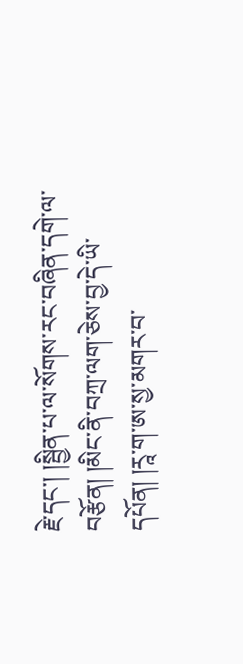རྗེ་དང་། །སྦྱིན་པ་ལ་སོགས་རང་བཞིན་དགེ་ལ་བརྩོན། །མིང་ནི་བཀྲ་ལག་ཅེས་བྱ་དེ་ཡི་དཔོན། །རཱ་ག་ཨ་སྱ་མགར་བ་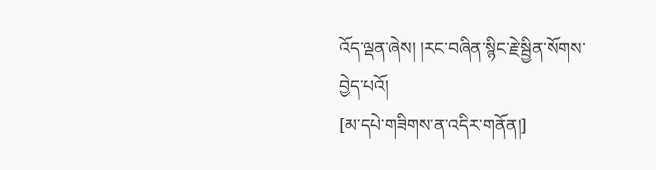འོད་ལྡན་ཞེས། །རང་བཞིན་སྙིང་རྗེ་སྦྱིན་སོགས་བྱེད་པའོ།
[མ་དཔེ་གཟིགས་ན་འདིར་གནོན།]